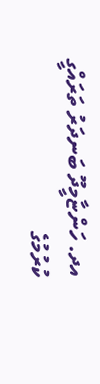އދ. ހަންޏާމީދޫ ބަނދަރު ތަރައްގީ ކުރުމުގެ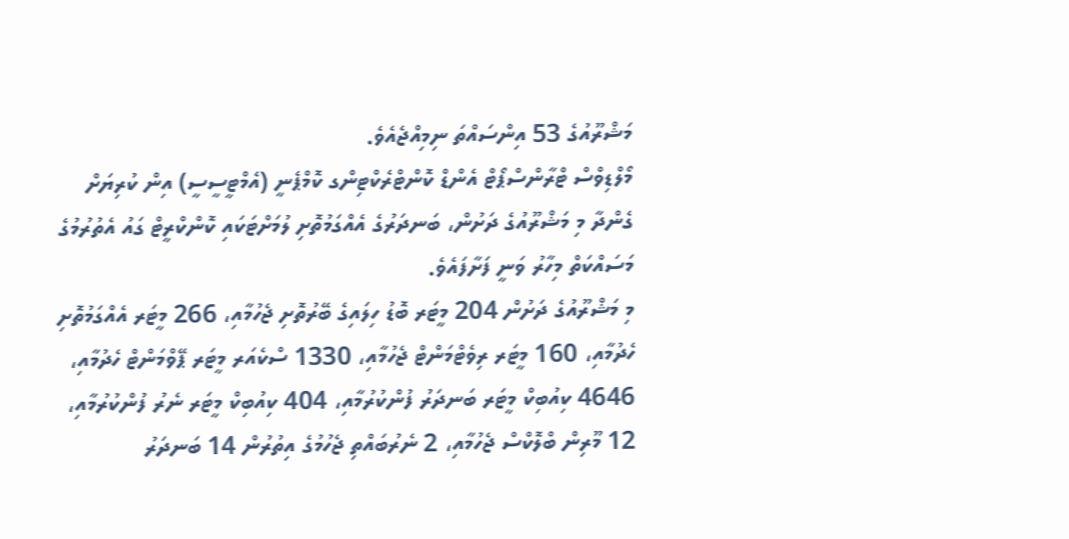މަޝްރޫއުގެ 53 އިންސައްތަ ނިމިއްޖެއެވެ.
މޯލްޑިވްސް ޓްރާންސްޕޯޓް އެންޑް ކޮންޓްރެކްޓިންގ ކޮމްޕެނީ (އެމްޓީސީސީ) އިން ކުރިޔަށް ގެންދާ މި މަޝްރޫއުގެ ދަށުން، ބަނދަރުގެ އެއްގަމުތޮށި ލުމަށްޓަކައި ކޮންކްރީޓް ގައު އެތުރުމުގެ މަސައްކަތް މިހާރު ވަނީ ފަށާފައެވެ.
މި މަޝްރޫއުގެ ދަށުން 204 މީޓަރ ބޮޑު ހިލައިގެ ބޭރުތޮށި ޖެހުމާއި، 266 މީޓަރ އެއްގަމުތޮށި ހެދުމާއި، 160 މީޓަރ ރިވެޓްމަންޓް ޖެހުމާއި، 1330 ސްކެއަރ މީޓަރ ޕޭވްމަންޓް ހެދުމާއި، 4646 ކިއުބިކް މީޓަރ ބަނދަރު ފުންކުރުމާއި، 404 ކިއުބިކް މީޓަރ ނެރު ފުންކުރުމާއި، 12 މޫރިން ބްލޮކްސް ޖެހުމާއި، 2 ނެރުބައްތި ޖެހުމުގެ އިތުރުން 14 ބަނދަރު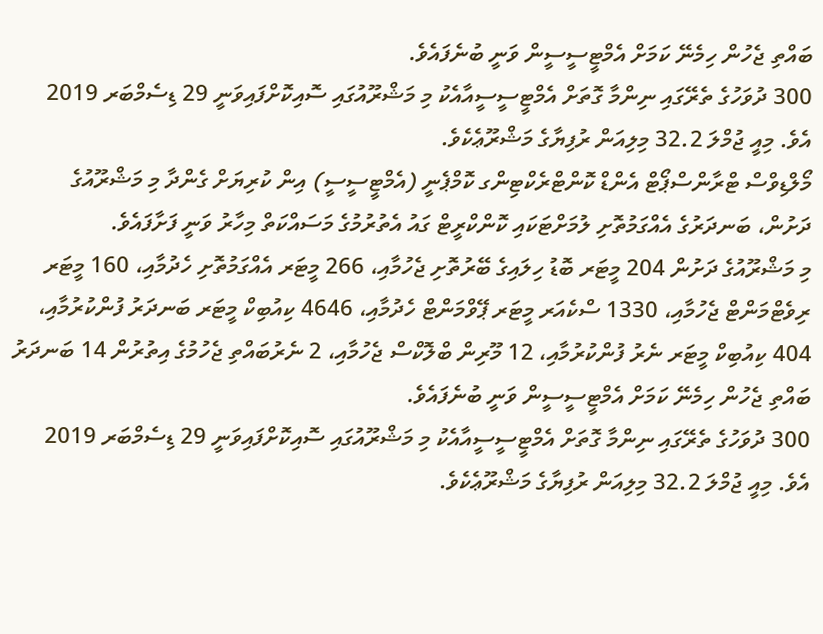ބައްތި ޖެހުން ހިމެނޭ ކަމަށް އެމްޓީސީސީން ވަނީ ބުނެފައެވެ.
300 ދުވަހުގެ ތެރޭގައި ނިންމާ ގޮތަށް އެމްޓީސީސީއާއެކު މި މަޝްރޫއުގައި ސޮއިކޮށްފައިވަނީ 29 ޑިސެމްބަރ 2019 އެވެ. މިއީ ޖުމްލަ 32.2 މިލިއަން ރުފިޔާގެ މަޝްރޫޢެކެވެ.
މޯލްޑިވްސް ޓްރާންސްޕޯޓް އެންޑް ކޮންޓްރެކްޓިންގ ކޮމްޕެނީ (އެމްޓީސީސީ) އިން ކުރިޔަށް ގެންދާ މި މަޝްރޫއުގެ ދަށުން، ބަނދަރުގެ އެއްގަމުތޮށި ލުމަށްޓަކައި ކޮންކްރީޓް ގައު އެތުރުމުގެ މަސައްކަތް މިހާރު ވަނީ ފަށާފައެވެ.
މި މަޝްރޫއުގެ ދަށުން 204 މީޓަރ ބޮޑު ހިލައިގެ ބޭރުތޮށި ޖެހުމާއި، 266 މީޓަރ އެއްގަމުތޮށި ހެދުމާއި، 160 މީޓަރ ރިވެޓްމަންޓް ޖެހުމާއި، 1330 ސްކެއަރ މީޓަރ ޕޭވްމަންޓް ހެދުމާއި، 4646 ކިއުބިކް މީޓަރ ބަނދަރު ފުންކުރުމާއި، 404 ކިއުބިކް މީޓަރ ނެރު ފުންކުރުމާއި، 12 މޫރިން ބްލޮކްސް ޖެހުމާއި، 2 ނެރުބައްތި ޖެހުމުގެ އިތުރުން 14 ބަނދަރު ބައްތި ޖެހުން ހިމެނޭ ކަމަށް އެމްޓީސީސީން ވަނީ ބުނެފައެވެ.
300 ދުވަހުގެ ތެރޭގައި ނިންމާ ގޮތަށް އެމްޓީސީސީއާއެކު މި މަޝްރޫއުގައި ސޮއިކޮށްފައިވަނީ 29 ޑިސެމްބަރ 2019 އެވެ. މިއީ ޖުމްލަ 32.2 މިލިއަން ރުފިޔާގެ މަޝްރޫޢެކެވެ.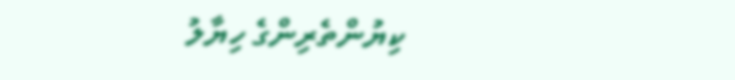ކިޔުންތެރިންގެ ހިޔާލު